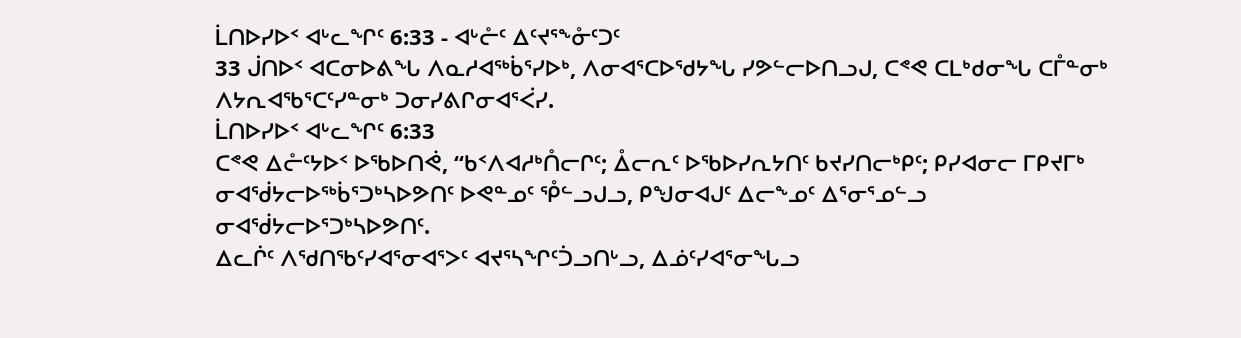ᒫᑎᐅᓯᐅᑉ ᐊᒡᓚᖏᑦ 6:33 - ᐊᒡᓔᑦ ᐃᑦᔪᕐᖕᓁᑦᑐᑦ
33 ᒎᑎᐅᑉ ᐊᑕᓂᐅᕕᖓ ᐱᓇᓱᐊᖅᑳᕐᓯᐅᒃ, ᐱᓂᐊᕐᑕᐅᖁᔭᖓ ᓯᕗᓪᓕᐅᑎᓗᒍ, ᑕᕝᕙ ᑕᒪᒃᑯᓂᖓ ᑕᒤᓐᓂᒃ ᐱᔭᕆᐊᖃᕐᑕᑦᓯᓐᓂᒃ ᑐᓂᓯᕕᒋᓂᐊᕐᐹᓯ.
ᒫᑎᐅᓯᐅᑉ ᐊᒡᓚᖏᑦ 6:33
ᑕᕝᕙ ᐃᓔᑦᔭᐅᑉ ᐅᖃᐅᑎᕚ, “ᑲᑉᐱᐊᓱᒃᑍᓕᒋᑦ; ᐂᓕᕆᑦ ᐅᖃᐅᓯᕆᔭᑎᑦ ᑲᔪᓯᑎᓕᒃᑭᑦ; ᑭᓯᐊᓂᓕ ᒥᑭᔪᒥᒃ ᓂᐊᖂᔭᓕᐅᖅᑳᕐᑐᒃᓴᐅᕗᑎᑦ ᐅᕙᓐᓄᑦ ᕾᓪᓗᒍᓗ, ᑭᖑᓂᐊᒍᑦ ᐃᓕᖕᓄᑦ ᐃᕐᓂᕐᓄᓪᓗ ᓂᐊᖂᔭᓕᐅᕐᑐᒃᓴᐅᕗᑎᑦ.
ᐃᓚᒌᑦ ᐱᖁᑎᖃᑦᓯᐊᕐᓂᐊᕐᐳᑦ ᐊᔪᕐᓴᖏᑦᑑᓗᑎᒡᓗ, ᐃᓅᑦᓯᐊᕐᓂᖓᓗ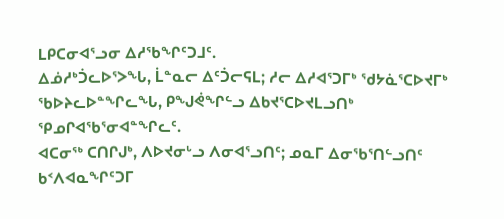ᒪᑭᑕᓂᐊᕐᓗᓂ ᐃᓱᖃᖏᑦᑐᒧᑦ.
ᐃᓅᓱᒃᑑᓚᐅᕐᐳᖓ, ᒫᓐᓇᓕ ᐃᑦᑑᓕᕋᒪ; ᓱᓕ ᐃᓱᐊᕐᑐᒥᒃ ᖁᔭᓈᕐᑕᐅᔪᒥᒃ ᖃᐅᔨᓚᐅᓐᖏᓚᖓ, ᑭᖑᕚᖏᓪᓗ ᐃᑲᔪᕐᑕᐅᔪᒪᓗᑎᒃ ᕿᓄᒋᐊᖃᕐᓂᐊᓐᖏᓚᑦ.
ᐊᑕᓂᖅ ᑕᑎᒋᒍᒃ, ᐱᐅᔪᓂᒡᓗ ᐱᓂᐊᕐᓗᑎᑦ; ᓄᓇᒥ ᐃᓂᖃᕐᑎᓪᓗᑎᑦ ᑲᑉᐱᐊᓇᖏᑦᑐᒥ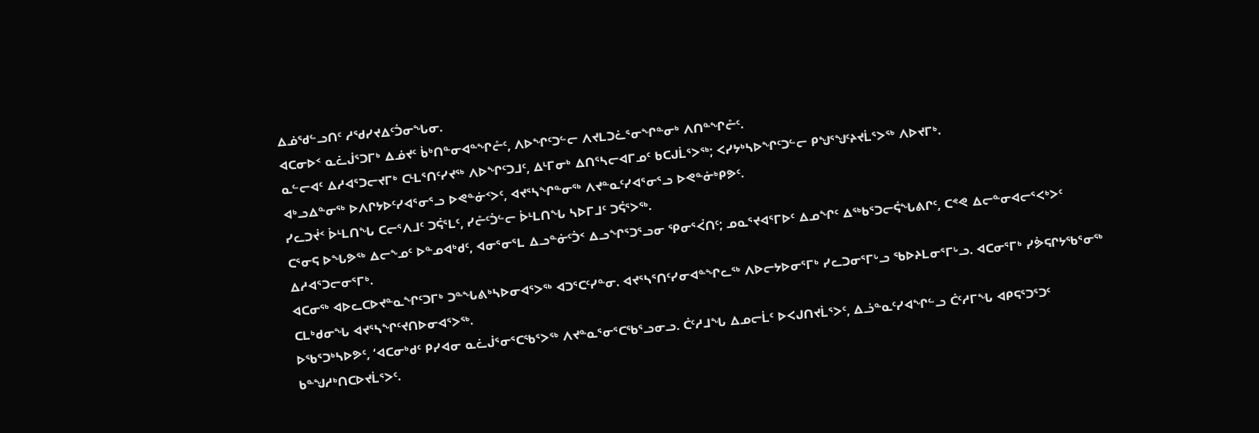ᐃᓅᖁᓪᓗᑎᑦ ᓱᖁᓯᔪᐃᑦᑑᓂᖓᓂ.
ᐊᑕᓂᐅᑉ ᓇᓛᒎᕐᑐᒥᒃ ᐃᓅᔪᑦ ᑳᒃᑎᓐᓂᐊᓐᖏᓔᑦ, ᐱᐅᖏᑦᑐᓪᓕ ᐱᔪᒪᑐᓛᕐᓂᖏᓐᓂᒃ ᐱᑎᓐᖏᓔᑦ.
ᓇᓪᓕᐊᑦ ᐃᓱᐊᕐᑐᓕᔪᒥᒃ ᑕᒻᒪᕐᑎᑦᓯᔪᖅ ᐱᐅᖏᑦᑐᒧᑦ, ᐃᒻᒥᓂᒃ ᐃᑎᕐᓴᓕᐊᒥᓄᑦ ᑲᑕᒍᒫᕐᐳᖅ; ᐸᓯᔭᒃᓴᐅᖏᑦᑐᓪᓕ ᑭᖑᕐᖑᑦᔨᔪᒫᕐᐳᖅ ᐱᐅᔪᒥᒃ.
ᐊᒃᓗᐃᓐᓂᖅ ᐅᐱᒋᔭᐅᑦᓯᐊᕐᓂᕐᓗ ᐅᕙᓐᓃᑉᐳᑦ, ᐊᔪᕐᓴᖏᓐᓂᖅ ᐱᔪᓐᓇᑦᓯᐊᕐᓂᕐᓗ ᐅᕙᓐᓃᒃᑭᕗᑦ.
ᓯᓚᑐᔫᑉ ᐆᒻᒪᑎᖓ ᑕᓕᕐᐱᒧᑦ ᑐᕌᕐᒪᑦ, ᓯᓔᑦᑑᓪᓕ ᐆᒻᒪᑎᖓ ᓴᐅᒥᒧᑦ ᑐᕌᕐᐳᖅ.
ᑕᕐᓂᕋ ᐅᖓᕗᖅ ᐃᓕᖕᓄᑦ ᐅᓐᓄᐊᒃᑯᑦ, ᐊᓂᕐᓂᕐᒪ ᐃᓗᓐᓃᑦᑑᑉ ᐃᓗᖏᕐᑐᕐᓗᓂ ᕿᓂᕐᐹᑎᑦ; ᓄᓇᕐᔪᐊᕐᒥᐅᑦ ᐃᓄᖏᑦ ᐃᖅᑲᕐᑐᓕᕌᖓᕕᒋᑦ, ᑕᕝᕙ ᐃᓕᓐᓂᐊᓕᕐᐸᒃᐳᑦ ᐃᓱᐊᕐᑐᓕᓂᕐᒥᒃ.
ᐊᑕᓂᖅ ᐊᐅᓚᑕᐅᔪᓐᓇᖏᑦᑐᒥᒃ ᑐᓐᖓᕕᒃᓴᐅᓂᐊᕐᐳᖅ ᐊᑐᕐᑕᑦᓯᓐᓂ. ᐊᔪᕐᓴᕐᑎᑦᓯᓂᐊᓐᖏᓚᖅ ᐱᐅᓕᔭᐅᓂᕐᒥᒃ ᓯᓚᑐᓂᕐᒥᒡᓗ ᖃᐅᔨᒪᓂᕐᒥᒡᓗ. ᐊᑕᓂᕐᒥᒃ ᓯᕘᕋᒋᔭᖃᕐᓂᖅ ᑕᒪᒃᑯᓂᖓ ᐊᔪᕐᓴᖏᑦᔪᑎᐅᓂᐊᕐᐳᖅ.
ᐅᖃᕐᑐᒃᓴᐅᕗᑦ, ‘ᐊᑕᓂᒃᑯᑦ ᑭᓯᐊᓂ ᓇᓛᒎᕐᓂᕐᑕᖃᕐᐳᖅ ᐱᔪᓐᓇᕐᓂᕐᑕᖃᕐᓗᓂᓗ. ᑖᑦᓱᒧᖓ ᐃᓄᓕᒫᑦ ᐅᐸᒍᑎᔪᒫᕐᐳᑦ, ᐃᓘᓐᓇᑦᓯᐊᖏᓪᓗ ᑖᑦᓱᒥᖓ ᐊᑭᕋᕐᑐᕐᑐᑦ ᑲᓐᖑᓱᒃᑎᑕᐅᔪᒫᕐᐳᑦ.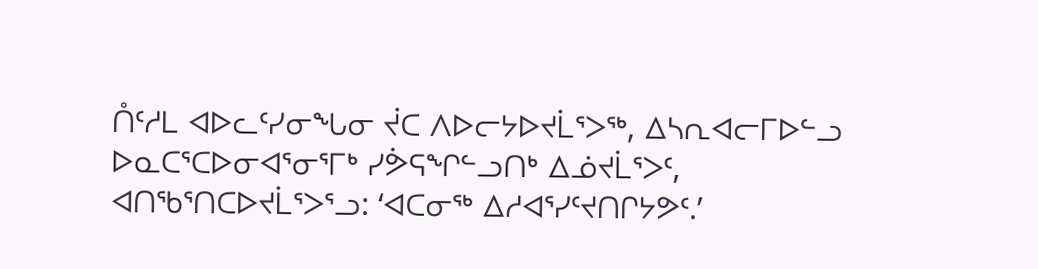ᑍᑦᓱᒪ ᐊᐅᓚᑦᓯᓂᖓᓂ ᔫᑕ ᐱᐅᓕᔭᐅᔪᒫᕐᐳᖅ, ᐃᓴᕆᐊᓕᒥᐅᓪᓗ ᐅᓇᑕᕐᑕᐅᓂᐊᕐᓂᕐᒥᒃ ᓯᕘᕋᖏᓪᓗᑎᒃ ᐃᓅᔪᒫᕐᐳᑦ, ᐊᑎᖃᕐᑎᑕᐅᔪᒫᕐᐳᕐᓗ: ‘ᐊᑕᓂᖅ ᐃᓱᐊᕐᓯᑦᔪᑎᒋᔭᕗᑦ.’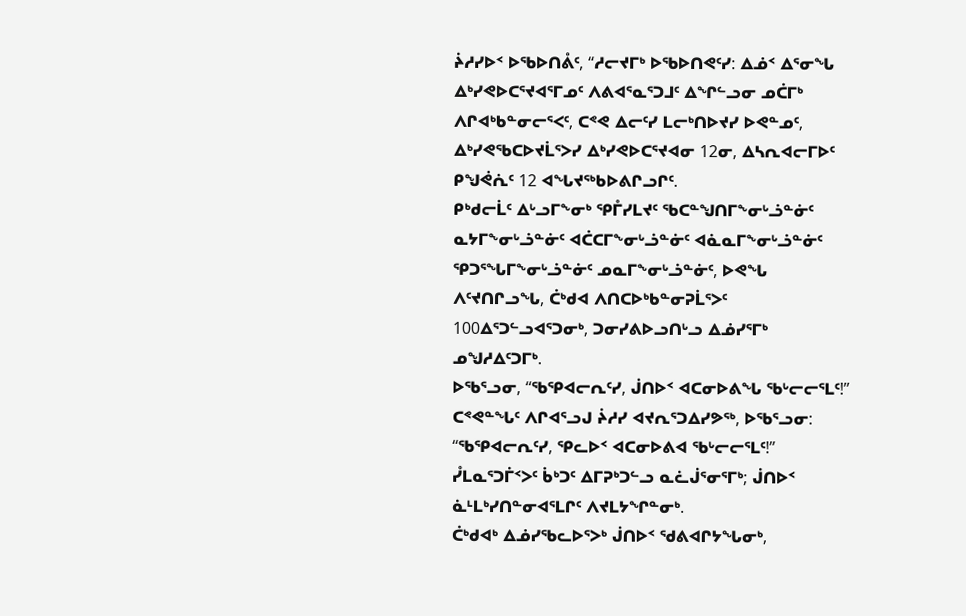ᔩᓱᓯᐅᑉ ᐅᖃᐅᑎᕔᑦ, “ᓱᓕᔪᒥᒃ ᐅᖃᐅᑎᕙᑦᓯ: ᐃᓅᑉ ᐃᕐᓂᖓ ᐃᒃᓯᕙᐅᑕᕐᔪᐊᕐᒥᓄᑦ ᐱᕕᐊᕐᓇᕐᑐᒧᑦ ᐃᖏᓪᓗᓂ ᓄᑖᒥᒃ ᐱᒋᐊᒃᑲᓐᓂᓕᕐᐸᑦ, ᑕᕝᕙ ᐃᓕᑦᓯ ᒪᓕᒃᑎᐅᔪᓯ ᐅᕙᓐᓄᑦ, ᐃᒃᓯᕙᖃᑕᐅᔪᒫᕐᐳᓯ ᐃᒃᓯᕙᐅᑕᕐᔪᐊᓂ 12ᓂ, ᐃᓴᕆᐊᓕᒥᐅᑦ ᑭᖑᕚᕇᑦ 12 ᐊᖓᔪᖅᑲᐅᕕᒋᓗᒋᑦ.
ᑭᒃᑯᓕᒫᑦ ᐃᒡᓗᒥᖕᓂᒃ ᕿᒤᓯᒪᔪᑦ ᖃᑕᓐᖑᑎᒥᖕᓂᒡᓘᓐᓃᑦ ᓇᔭᒥᖕᓂᒡᓘᓐᓃᑦ ᐊᑖᑕᒥᖕᓂᒡᓘᓐᓃᑦ ᐊᓈᓇᒥᖕᓂᒡᓘᓐᓃᑦ ᕿᑐᕐᖓᒥᖕᓂᒡᓘᓐᓃᑦ ᓄᓇᒥᖕᓂᒡᓘᓐᓃᑦ, ᐅᕙᖓ ᐱᑦᔪᑎᒋᓗᖓ, ᑖᒃᑯᐊ ᐱᑎᑕᐅᒃᑲᓐᓂᕈᒫᕐᐳᑦ 100ᐃᕐᑐᓪᓗᐊᕐᑐᓂᒃ, ᑐᓂᓯᕕᐅᓗᑎᒡᓗ ᐃᓅᓯᕐᒥᒃ ᓄᖑᓱᐃᑦᑐᒥᒃ.
ᐅᖃᕐᓗᓂ, “ᖃᕿᐊᓕᕆᑦᓯ, ᒎᑎᐅᑉ ᐊᑕᓂᐅᕕᖓ ᖃᒡᓕᓕᕐᒪᑦ!”
ᑕᕝᕙᓐᖓᑦ ᐱᒋᐊᕐᓗᒍ ᔩᓱᓯ ᐊᔪᕆᕐᑐᐃᓯᕗᖅ, ᐅᖃᕐᓗᓂ: “ᖃᕿᐊᓕᕆᑦᓯ, ᕿᓚᐅᑉ ᐊᑕᓂᐅᕕᐊ ᖃᒡᓕᓕᕐᒪᑦ!”
ᓮᒪᓇᕐᑐᒦᑉᐳᑦ ᑳᒃᑐᑦ ᐃᒥᕈᒃᑐᓪᓗ ᓇᓛᒎᕐᓂᕐᒥᒃ; ᒎᑎᐅᑉ ᓈᒻᒪᒃᓯᑎᓐᓂᐊᕐᒪᒋᑦ ᐱᔪᒪᔭᖏᓐᓂᒃ.
ᑖᒃᑯᐊᒃ ᐃᓅᓯᖃᓚᐅᕐᐳᒃ ᒎᑎᐅᑉ ᖁᕕᐊᒋᔭᖓᓂᒃ,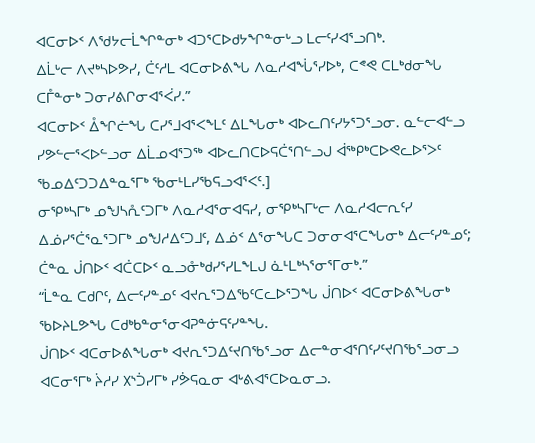ᐊᑕᓂᐅᑉ ᐱᖁᔭᓕᒫᖏᓐᓂᒃ ᐊᑐᕐᑕᐅᑯᔭᖏᓐᓂᒡᓗ ᒪᓕᑦᓯᐊᕐᓗᑎᒃ.
ᐃᒫᒡᓕ ᐱᔪᒃᓴᐅᕗᓯ, ᑖᑦᓱᒪ ᐊᑕᓂᐅᕕᖓ ᐱᓇᓱᐊᖔᕐᓯᐅᒃ, ᑕᕝᕙ ᑕᒪᒃᑯᓂᖓ ᑕᒤᓐᓂᒃ ᑐᓂᓯᕕᒋᓂᐊᕐᐹᓯ.”
ᐊᑕᓂᐅᑉ ᐂᖏᓖᖓ ᑕᓯᕐᒧᐊᕐᐸᖕᒪᑦ ᐃᒪᖓᓂᒃ ᐊᐅᓚᑎᑦᓯᔭᕐᑐᕐᓗᓂ. ᓇᓪᓕᐊᓪᓗ ᓯᕗᓪᓕᕐᐸᐅᓪᓗᓂ ᐃᒫᓄᐊᕐᑐᖅ ᐊᐅᓚᑎᑕᐅᕋᑖᕐᑎᓪᓗᒍ ᐋᖅᑭᒃᑕᐅᕙᓚᐅᕐᐳᑦ ᖃᓄᐃᑦᑐᑐᐃᓐᓇᕐᒥᒃ ᖃᓂᒻᒪᓯᖃᕋᓗᐊᕐᐸᑦ.]
ᓂᕿᒃᓴᒥᒃ ᓄᖑᓴᕅᑦᑐᒥᒃ ᐱᓇᓱᐊᕐᓂᐊᕋᓯ, ᓂᕿᒃᓴᒥᒡᓕ ᐱᓇᓱᐊᓕᕆᑦᓯ ᐃᓅᓯᕐᑖᕐᓇᕐᑐᒥᒃ ᓄᖑᓱᐃᑦᑐᒧᑦ, ᐃᓅᑉ ᐃᕐᓂᖓᑕ ᑐᓂᓂᐊᕐᑕᖓᓂᒃ ᐃᓕᑦᓯᓐᓄᑦ; ᑖᓐᓇ ᒎᑎᐅᑉ ᐊᑖᑕᐅᑉ ᓇᓗᓁᒃᑯᓯᕐᓯᒪᖕᒪᒍ ᓈᒻᒪᒃᓴᕐᓂᕐᒥᓂᒃ.”
“ᒫᓐᓇ ᑕᑯᒋᑦ, ᐃᓕᑦᓯᓐᓄᑦ ᐊᔪᕆᕐᑐᐃᖃᑦᑕᓚᐅᕐᑐᖓ ᒎᑎᐅᑉ ᐊᑕᓂᐅᕕᖓᓂᒃ ᖃᐅᔨᒪᕗᖓ ᑕᑯᒃᑲᓐᓂᕐᓂᐊᕈᓐᓃᕋᑦᓯᓐᖓ.
ᒎᑎᐅᑉ ᐊᑕᓂᐅᕕᖓᓂᒃ ᐊᔪᕆᕐᑐᐃᑦᔪᑎᖃᕐᓗᓂ ᐃᓕᓐᓂᐊᕐᑎᑦᓯᑦᔪᑎᖃᕐᓗᓂᓗ ᐊᑕᓂᕐᒥᒃ ᔩᓱᓯ ᙭ᔅᑑᓯᒥᒃ ᓯᕘᕋᓇᓂ ᐊᒡᕕᐊᕐᑕᐅᓇᓂᓗ.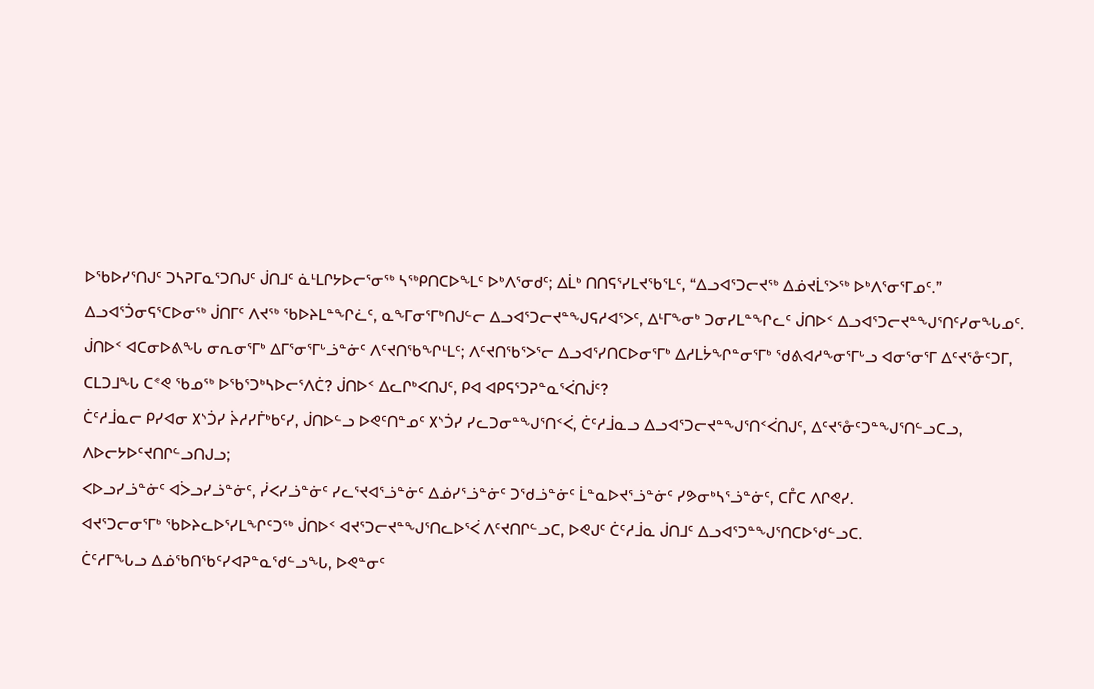ᐅᖃᐅᓯᕐᑎᒍᑦ ᑐᓴᕈᒥᓇᕐᑐᑎᒍᑦ ᒎᑎᒧᑦ ᓈᒻᒪᒋᔭᐅᓕᕐᓂᖅ ᓴᖅᑭᑎᑕᐅᖕᒪᑦ ᐅᒃᐱᕐᓂᑯᑦ; ᐃᒫᒃ ᑎᑎᕋᕐᓯᒪᔪᖃᕐᒪᑦ, “ᐃᓗᐊᕐᑐᓕᔪᖅ ᐃᓅᔪᒫᕐᐳᖅ ᐅᒃᐱᕐᓂᕐᒥᓄᑦ.”
ᐃᓗᐊᕐᑑᓂᕋᕐᑕᐅᓂᖅ ᒎᑎᒥᑦ ᐱᔪᖅ ᖃᐅᔨᒪᓐᖏᓛᑦ, ᓇᖕᒥᓂᕐᒥᒃᑎᒍᓪᓕ ᐃᓗᐊᕐᑐᓕᔪᓐᖑᕋᓱᐊᕐᐳᑦ, ᐃᒻᒥᖕᓂᒃ ᑐᓂᓯᒪᓐᖏᓚᑦ ᒎᑎᐅᑉ ᐃᓗᐊᕐᑐᓕᔪᓐᖑᕐᑎᑦᓯᓂᖓᓄᑦ.
ᒎᑎᐅᑉ ᐊᑕᓂᐅᕕᖓ ᓂᕆᓂᕐᒥᒃ ᐃᒥᕐᓂᕐᒥᒡᓘᓐᓃᑦ ᐱᑦᔪᑎᖃᖏᒻᒪᑦ; ᐱᑦᔪᑎᖃᕐᐳᕐᓕ ᐃᓗᐊᕐᓯᑎᑕᐅᓂᕐᒥᒃ ᐃᓱᒪᔮᖏᓐᓂᕐᒥᒃ ᖁᕕᐊᓱᖕᓂᕐᒥᒡᓗ ᐊᓂᕐᓂᕐᒥ ᐃᑦᔪᕐᓁᑦᑐᒥ,
ᑕᒪᑐᒧᖓ ᑕᕝᕙ ᖃᓄᖅ ᐅᖃᕐᑐᒃᓴᐅᓕᕐᐱᑖ? ᒎᑎᐅᑉ ᐃᓚᒋᒃᐸᑎᒍᑦ, ᑭᐊ ᐊᑭᕋᕐᑐᕈᓐᓇᕐᐹᑎᒎᑦ?
ᑖᑦᓱᒨᓇᓕ ᑭᓯᐊᓂ ᙭ᔅᑑᓯ ᔩᓱᓯᒦᒃᑲᑦᓯ, ᒎᑎᐅᓪᓗ ᐅᕙᑦᑎᓐᓄᑦ ᙭ᔅᑑᓯ ᓯᓚᑐᓂᓐᖑᕐᑎᑉᐹ, ᑖᑦᓱᒨᓇᓗ ᐃᓗᐊᕐᑐᓕᔪᓐᖑᕐᑎᑉᐹᑎᒍᑦ, ᐃᑦᔪᕐᓁᑦᑐᓐᖑᕐᑎᓪᓗᑕᓗ, ᐱᐅᓕᔭᐅᑦᔪᑎᒋᓪᓗᑎᒍᓗ;
ᐸᐅᓗᓯᓘᓐᓃᑦ ᐊᐴᓗᓯᓘᓐᓃᑦ, ᓰᐸᓯᓘᓐᓃᑦ ᓯᓚᕐᔪᐊᕐᓘᓐᓃᑦ ᐃᓅᓯᕐᓘᓐᓃᑦ ᑐᖁᓘᓐᓃᑦ ᒫᓐᓇᐅᔪᕐᓘᓐᓃᑦ ᓯᕗᓂᒃᓴᕐᓘᓐᓃᑦ, ᑕᒤᑕ ᐱᒋᕙᓯ.
ᐊᔪᕐᑐᓕᓂᕐᒥᒃ ᖃᐅᔨᓚᐅᕐᓯᒪᖏᑦᑐᖅ ᒎᑎᐅᑉ ᐊᔪᕐᑐᓕᔪᓐᖑᕐᑎᓚᐅᕐᐹ ᐱᑦᔪᑎᒋᓪᓗᑕ, ᐅᕙᒍᑦ ᑖᑦᓱᒨᓇ ᒎᑎᒧᑦ ᐃᓗᐊᕐᑐᓐᖑᕐᑎᑕᐅᖁᓪᓗᑕ.
ᑖᑦᓱᒥᖓᓗ ᐃᓅᖃᑎᖃᑦᓯᐊᕈᓐᓇᖁᓪᓗᖓ, ᐅᕙᓐᓂᑦ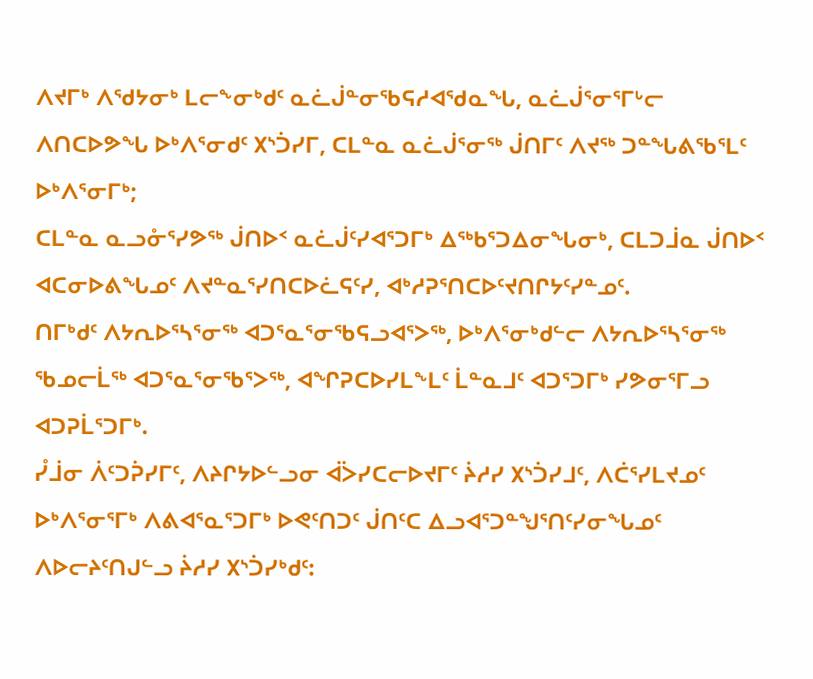ᐱᔪᒥᒃ ᐱᖁᔭᓂᒃ ᒪᓕᖕᓂᒃᑯᑦ ᓇᓛᒎᓐᓂᖃᕋᓱᐊᖁᓇᖓ, ᓇᓛᒎᕐᓂᕐᒥᒡᓕ ᐱᑎᑕᐅᕗᖓ ᐅᒃᐱᕐᓂᑯᑦ ᙭ᔅᑑᓯᒥ, ᑕᒪᓐᓇ ᓇᓛᒎᕐᓂᖅ ᒎᑎᒥᑦ ᐱᔪᖅ ᑐᓐᖓᕕᖃᕐᒪᑦ ᐅᒃᐱᕐᓂᒥᒃ;
ᑕᒪᓐᓇ ᓇᓗᓁᕐᓯᕗᖅ ᒎᑎᐅᑉ ᓇᓛᒎᑦᓯᐊᕐᑐᒥᒃ ᐃᖅᑲᕐᑐᐃᓂᖓᓂᒃ, ᑕᒪᑐᒨᓇ ᒎᑎᐅᑉ ᐊᑕᓂᐅᕕᖓᓄᑦ ᐱᔪᓐᓇᕐᓯᑎᑕᐅᓛᕋᑦᓯ, ᐊᒃᓱᕈᕐᑎᑕᐅᑦᔪᑎᒋᔭᑦᓯᓐᓄᑦ.
ᑎᒥᒃᑯᑦ ᐱᔭᕆᐅᕐᓴᕐᓂᖅ ᐊᑐᕐᓇᕐᓂᖃᕋᓗᐊᕐᐳᖅ, ᐅᒃᐱᕐᓂᒃᑯᓪᓕ ᐱᔭᕆᐅᕐᓴᕐᓂᖅ ᖃᓄᓕᒫᖅ ᐊᑐᕐᓇᕐᓂᖃᕐᐳᖅ, ᐊᖏᕈᑕᐅᓯᒪᖕᒪᑦ ᒫᓐᓇᒧᑦ ᐊᑐᕐᑐᒥᒃ ᓯᕗᓂᕐᒥᓗ ᐊᑐᕈᒫᕐᑐᒥᒃ.
ᓮᒨᓂ ᐲᑦᑐᕉᓯᒥᑦ, ᐱᔨᒋᔭᐅᓪᓗᓂ ᐋᐴᓯᑕᓕᐅᔪᒥᑦ ᔩᓱᓯ ᙭ᔅᑑᓯᒧᑦ, ᐱᑖᕐᓯᒪᔪᓄᑦ ᐅᒃᐱᕐᓂᕐᒥᒃ ᐱᕕᐊᕐᓇᕐᑐᒥᒃ ᐅᕙᑦᑎᑐᑦ ᒎᑎᑦᑕ ᐃᓗᐊᕐᑐᓐᖑᕐᑎᑦᓯᓂᖓᓄᑦ ᐱᐅᓕᔨᑦᑎᒍᓪᓗ ᔩᓱᓯ ᙭ᔅᑑᓯᒃᑯᑦ: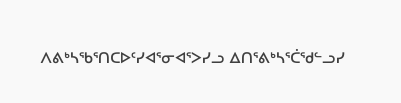ᐱᕕᒃᓴᖃᕐᑎᑕᐅᑦᓯᐊᕐᓂᐊᕐᐳᓯᓗ ᐃᑎᕐᕕᒃᓴᕐᑖᖁᓪᓗᓯ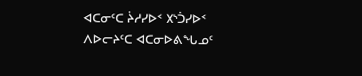ᐊᑕᓂᑦᑕ ᔩᓱᓯᐅᑉ ᙭ᔅᑑᓯᐅᑉ ᐱᐅᓕᔨᑦᑕ ᐊᑕᓂᐅᕕᖓᓄᑦ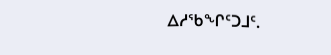ᐃᓱᖃᖏᑦᑐᒧᑦ.